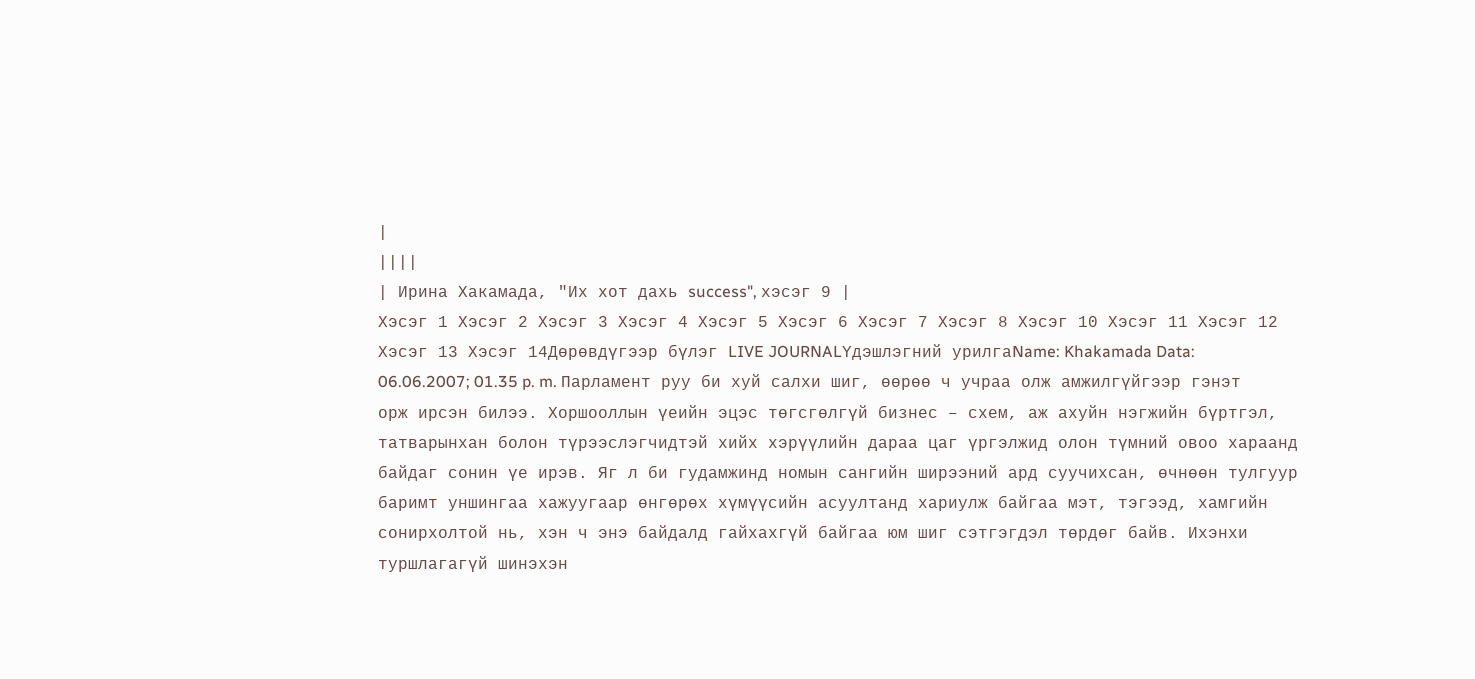|
||||
| Ирина Хакамада, "Их хот дахь success", хэсэг 9 |
Хэсэг 1 Хэсэг 2 Хэсэг 3 Хэсэг 4 Хэсэг 5 Хэсэг 6 Хэсэг 7 Хэсэг 8 Хэсэг 10 Хэсэг 11 Хэсэг 12 Хэсэг 13 Хэсэг 14Дөрөвдүгээр бүлэг LIVE JOURNALҮдэшлэгний урилгаName: Khakamada Data: 06.06.2007; 01.35 p. m. Парламент руу би хуй салхи шиг, өөрөө ч учраа олж амжилгүйгээр гэнэт орж ирсэн билээ. Хоршооллын үеийн эцэс төгсгөлгүй бизнес – схем, аж ахуйн нэгжийн бүртгэл, татварынхан болон түрээслэгчидтэй хийх хэрүүлийн дараа цаг үргэлжид олон түмний овоо хараанд байдаг сонин үе ирэв. Яг л би гудамжинд номын сангийн ширээний ард суучихсан, өчнөөн тулгуур баримт уншингаа хажуугаар өнгөрөх хүмүүсийн асуултанд хариулж байгаа мэт, тэгээд, хамгийн сонирхолтой нь, хэн ч энэ байдалд гайхахгүй байгаа юм шиг сэтгэгдэл төрдөг байв. Ихэнхи туршлагагүй шинэхэн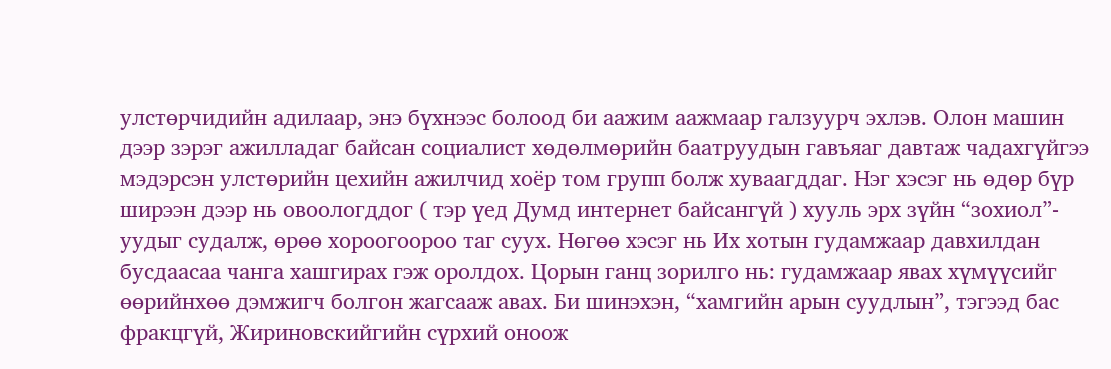улстөрчидийн адилаар, энэ бүхнээс болоод би аажим аажмаар галзуурч эхлэв. Олон машин дээр зэрэг ажилладаг байсан социалист хөдөлмөрийн баатруудын гавъяаг давтаж чадахгүйгээ мэдэрсэн улстөрийн цехийн ажилчид хоёр том групп болж хуваагддаг. Нэг хэсэг нь өдөр бүр ширээн дээр нь овоологддог ( тэр үед Думд интернет байсангүй ) хууль эрх зүйн “зохиол”- уудыг судалж, өрөө хороогоороо таг суух. Нөгөө хэсэг нь Их хотын гудамжаар давхилдан бусдаасаа чанга хашгирах гэж оролдох. Цорын ганц зорилго нь: гудамжаар явах хүмүүсийг өөрийнхөө дэмжигч болгон жагсааж авах. Би шинэхэн, “хамгийн арын суудлын”, тэгээд бас фракцгүй, Жириновскийгийн сүрхий оноож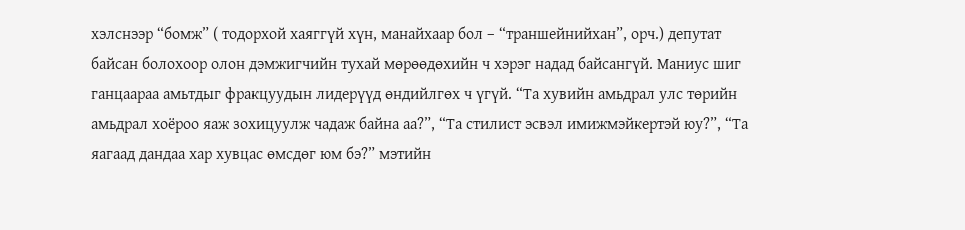хэлснээр “бомж” ( тодорхой хаяггүй хүн, манайхаар бол – “траншейнийхан”, орч.) депутат байсан болохоор олон дэмжигчийн тухай мөрөөдөхийн ч хэрэг надад байсангүй. Маниус шиг ганцаараа амьтдыг фракцуудын лидерүүд өндийлгөх ч үгүй. “Та хувийн амьдрал улс төрийн амьдрал хоёроо яаж зохицуулж чадаж байна аа?”, “Та стилист эсвэл имижмэйкертэй юу?”, “Та яагаад дандаа хар хувцас өмсдөг юм бэ?” мэтийн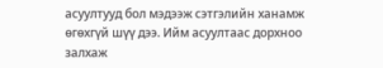асуултууд бол мэдээж сэтгэлийн ханамж өгөхгүй шүү дээ. Ийм асуултаас дорхноо залхаж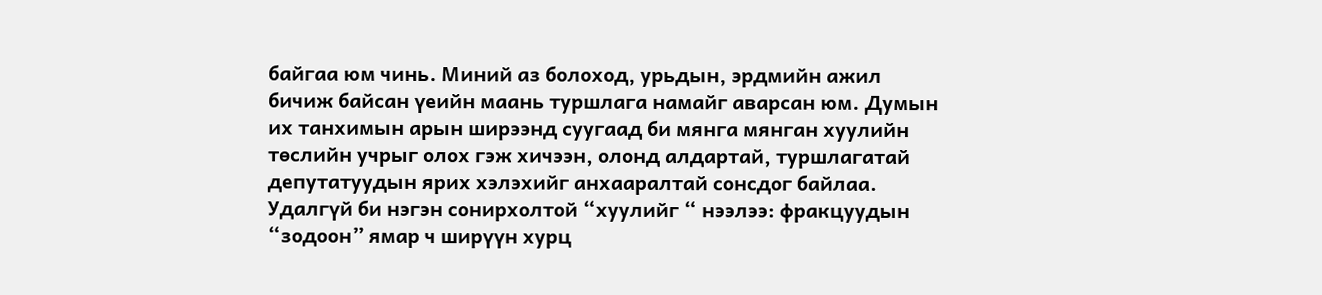байгаа юм чинь. Миний аз болоход, урьдын, эрдмийн ажил бичиж байсан үеийн маань туршлага намайг аварсан юм. Думын их танхимын арын ширээнд суугаад би мянга мянган хуулийн төслийн учрыг олох гэж хичээн, олонд алдартай, туршлагатай депутатуудын ярих хэлэхийг анхааралтай сонсдог байлаа. Удалгүй би нэгэн сонирхолтой “хуулийг “ нээлээ: фракцуудын “зодоон” ямар ч ширүүн хурц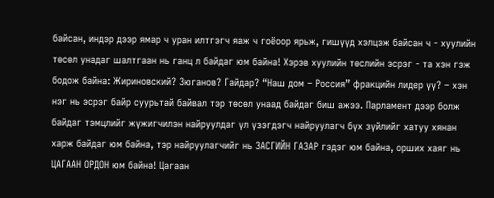байсан, индэр дээр ямар ч уран илтгэгч яаж ч гоёоор ярьж, гишүүд хэлцэж байсан ч - хуулийн төсөл унадаг шалтгаан нь ганц л байдаг юм байна! Хэрэв хуулийн төслийн эсрэг - та хэн гэж бодож байна: Жириновский? Зюганов? Гайдар? “Наш дом – Россия” фракцийн лидер үү? – хэн нэг нь эсрэг байр суурьтай байвал тэр төсөл унаад байдаг биш ажээ. Парламент дээр болж байдаг тэмцлийг жүжигчилэн найруулдаг үл үзэгдэгч найруулагч бүх зүйлийг хатуу хянан харж байдаг юм байна, тэр найруулагчийг нь ЗАСГИЙН ГАЗАР гэдэг юм байна, орших хаяг нь ЦАГААН ОРДОН юм байна! Цагаан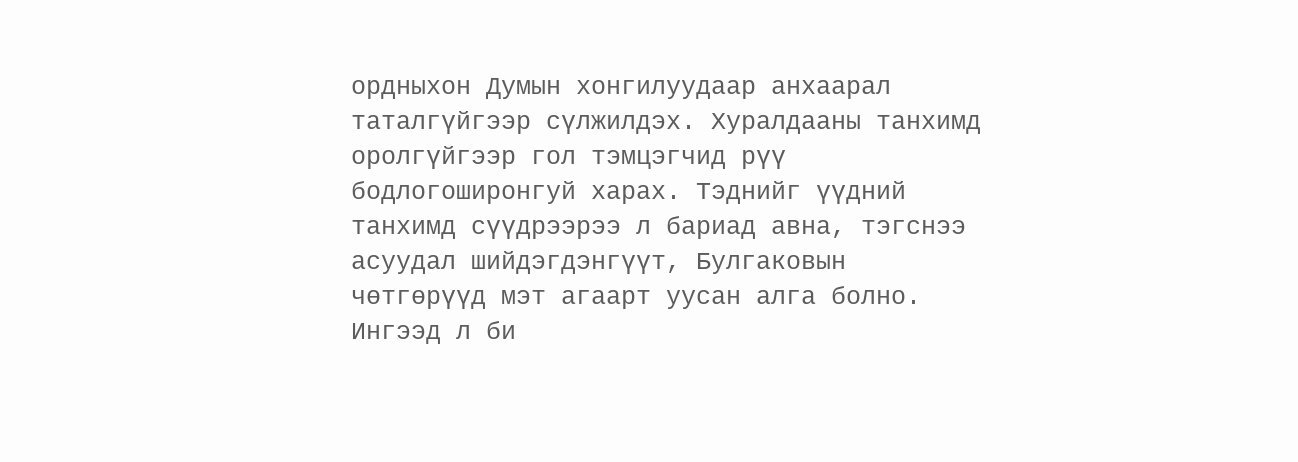ордныхон Думын хонгилуудаар анхаарал таталгүйгээр сүлжилдэх. Хуралдааны танхимд оролгүйгээр гол тэмцэгчид рүү бодлогоширонгуй харах. Тэднийг үүдний танхимд сүүдрээрээ л бариад авна, тэгснээ асуудал шийдэгдэнгүүт, Булгаковын чөтгөрүүд мэт агаарт уусан алга болно. Ингээд л би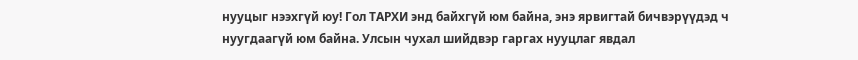нууцыг нээхгүй юу! Гол ТАРХИ энд байхгүй юм байна, энэ ярвигтай бичвэрүүдэд ч нуугдаагүй юм байна. Улсын чухал шийдвэр гаргах нууцлаг явдал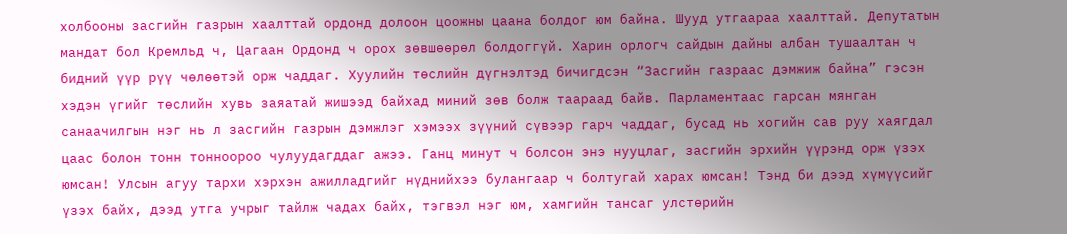холбооны засгийн газрын хаалттай ордонд долоон цоожны цаана болдог юм байна. Шууд утгаараа хаалттай. Депутатын мандат бол Кремльд ч, Цагаан Ордонд ч орох зөвшөөрөл болдоггүй. Харин орлогч сайдын дайны албан тушаалтан ч бидний үүр рүү чөлөөтэй орж чаддаг. Хуулийн төслийн дүгнэлтэд бичигдсэн “Засгийн газраас дэмжиж байна” гэсэн хэдэн үгийг төслийн хувь заяатай жишээд байхад миний зөв болж таараад байв. Парламентаас гарсан мянган санаачилгын нэг нь л засгийн газрын дэмжлэг хэмээх зүүний сүвээр гарч чаддаг, бусад нь хогийн сав руу хаягдал цаас болон тонн тонноороо чулуудагддаг ажээ. Ганц минут ч болсон энэ нууцлаг, засгийн эрхийн үүрэнд орж үзэх юмсан! Улсын агуу тархи хэрхэн ажилладгийг нүднийхээ булангаар ч болтугай харах юмсан! Тэнд би дээд хүмүүсийг үзэх байх, дээд утга учрыг тайлж чадах байх, тэгвэл нэг юм, хамгийн тансаг улстөрийн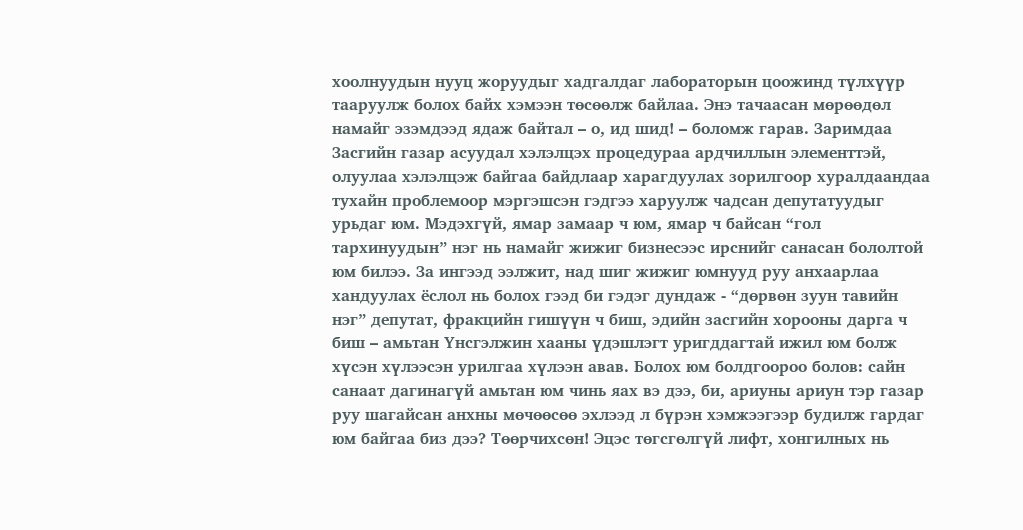хоолнуудын нууц жоруудыг хадгалдаг лабораторын цоожинд түлхүүр тааруулж болох байх хэмээн төсөөлж байлаа. Энэ тачаасан мөрөөдөл намайг эзэмдээд ядаж байтал – о, ид шид! – боломж гарав. Заримдаа Засгийн газар асуудал хэлэлцэх процедураа ардчиллын элементтэй, олуулаа хэлэлцэж байгаа байдлаар харагдуулах зорилгоор хуралдаандаа тухайн проблемоор мэргэшсэн гэдгээ харуулж чадсан депутатуудыг урьдаг юм. Мэдэхгүй, ямар замаар ч юм, ямар ч байсан “гол тархинуудын” нэг нь намайг жижиг бизнесээс ирснийг санасан бололтой юм билээ. За ингээд ээлжит, над шиг жижиг юмнууд руу анхаарлаа хандуулах ёслол нь болох гээд би гэдэг дундаж - “дөрвөн зуун тавийн нэг” депутат, фракцийн гишүүн ч биш, эдийн засгийн хорооны дарга ч биш – амьтан Үнсгэлжин хааны үдэшлэгт уригддагтай ижил юм болж хүсэн хүлээсэн урилгаа хүлээн авав. Болох юм болдгоороо болов: сайн санаат дагинагүй амьтан юм чинь яах вэ дээ, би, ариуны ариун тэр газар руу шагайсан анхны мөчөөсөө эхлээд л бүрэн хэмжээгээр будилж гардаг юм байгаа биз дээ? Төөрчихсөн! Эцэс төгсгөлгүй лифт, хонгилных нь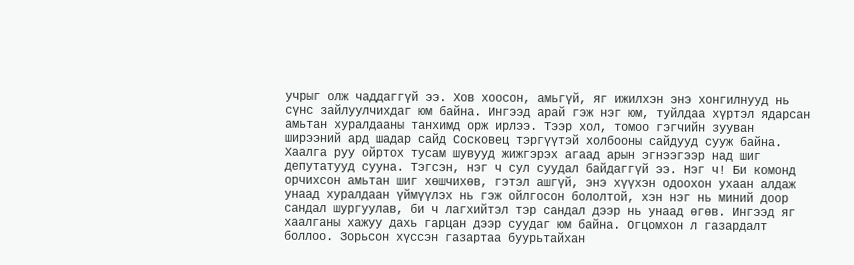учрыг олж чаддаггүй ээ. Хов хоосон, амьгүй, яг ижилхэн энэ хонгилнууд нь сүнс зайлуулчихдаг юм байна. Ингээд арай гэж нэг юм, туйлдаа хүртэл ядарсан амьтан хуралдааны танхимд орж ирлээ. Тээр хол, томоо гэгчийн зууван ширээний ард шадар сайд Сосковец тэргүүтэй холбооны сайдууд сууж байна. Хаалга руу ойртох тусам шувууд жижгэрэх агаад арын эгнээгээр над шиг депутатууд сууна. Тэгсэн, нэг ч сул суудал байдаггүй ээ. Нэг ч! Би комонд орчихсон амьтан шиг хөшчихөв, гэтэл ашгүй, энэ хүүхэн одоохон ухаан алдаж унаад хуралдаан үймүүлэх нь гэж ойлгосон бололтой, хэн нэг нь миний доор сандал шургуулав, би ч лагхийтэл тэр сандал дээр нь унаад өгөв. Ингээд яг хаалганы хажуу дахь гарцан дээр суудаг юм байна. Огцомхон л газардалт боллоо. Зорьсон хүссэн газартаа буурьтайхан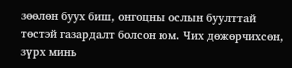зөөлөн буух биш, онгоцны ослын буулттай төстэй газардалт болсон юм. Чих дөжөрчихсөн, зүрх минь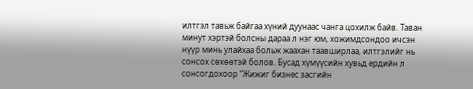илтгэл тавьж байгаа хүний дуунаас чанга цохилж байв. Таван минут хэртэй болсны дараа л нэг юм, хожимдсондоо ичсэн нүүр минь улайхаа больж жаахан таавширлаа, илтгэлийг нь сонсох сөхөөтэй болов. Бусад хүмүүсийн хувьд ердийн л сонсогдохоор “Жижиг бизнес засгийн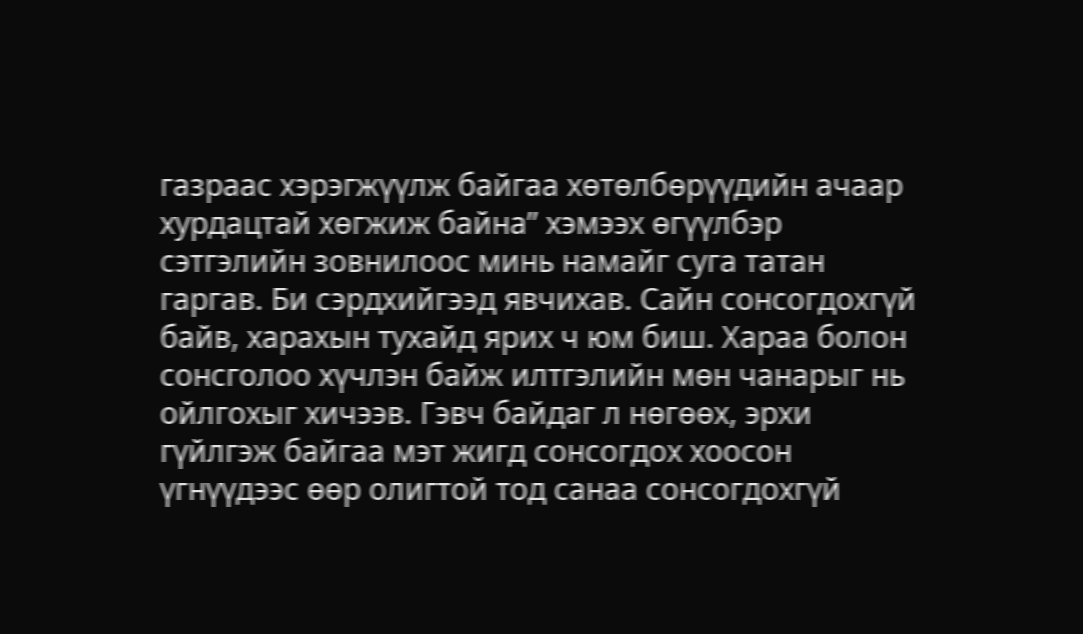газраас хэрэгжүүлж байгаа хөтөлбөрүүдийн ачаар хурдацтай хөгжиж байна” хэмээх өгүүлбэр сэтгэлийн зовнилоос минь намайг суга татан гаргав. Би сэрдхийгээд явчихав. Сайн сонсогдохгүй байв, харахын тухайд ярих ч юм биш. Хараа болон сонсголоо хүчлэн байж илтгэлийн мөн чанарыг нь ойлгохыг хичээв. Гэвч байдаг л нөгөөх, эрхи гүйлгэж байгаа мэт жигд сонсогдох хоосон үгнүүдээс өөр олигтой тод санаа сонсогдохгүй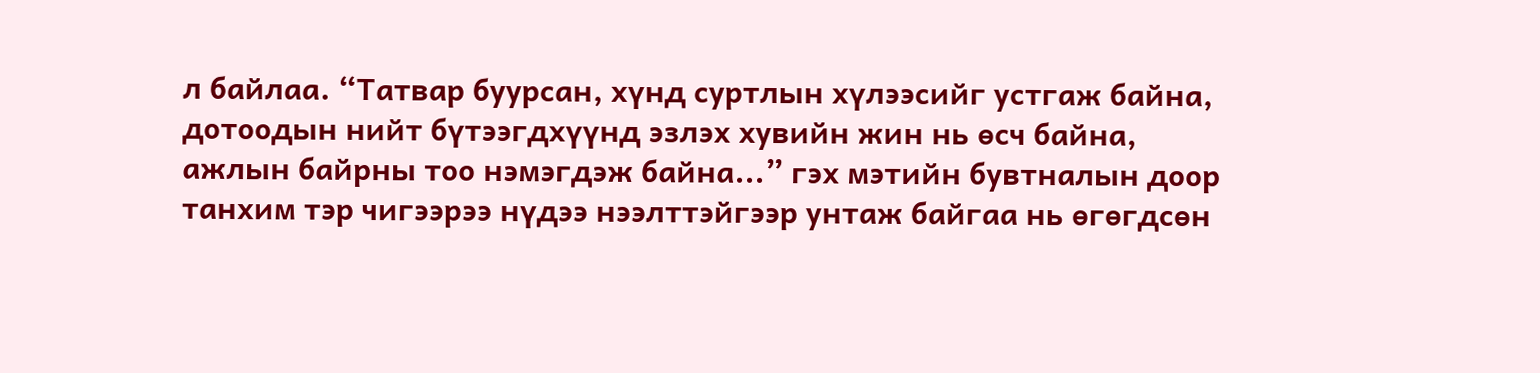л байлаа. “Татвар буурсан, хүнд суртлын хүлээсийг устгаж байна, дотоодын нийт бүтээгдхүүнд эзлэх хувийн жин нь өсч байна, ажлын байрны тоо нэмэгдэж байна...” гэх мэтийн бувтналын доор танхим тэр чигээрээ нүдээ нээлттэйгээр унтаж байгаа нь өгөгдсөн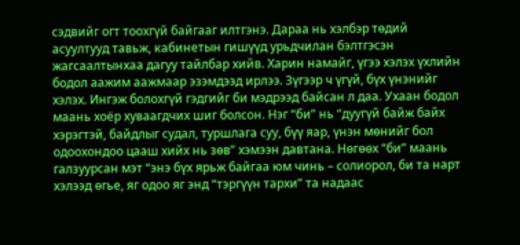сэдвийг огт тоохгүй байгааг илтгэнэ. Дараа нь хэлбэр төдий асуултууд тавьж, кабинетын гишүүд урьдчилан бэлтгэсэн жагсаалтынхаа дагуу тайлбар хийв. Харин намайг, үгээ хэлэх үхлийн бодол аажим аажмаар эзэмдээд ирлээ. Зүгээр ч үгүй, бүх үнэнийг хэлэх. Ингэж болохгүй гэдгийг би мэдрээд байсан л даа. Ухаан бодол маань хоёр хуваагдчих шиг болсон. Нэг “би” нь “дуугүй байж байх хэрэгтэй, байдлыг судал, туршлага суу, бүү яар, үнэн мөнийг бол одоохондоо цааш хийх нь зөв” хэмээн давтана. Нөгөөх “би” маань галзуурсан мэт “энэ бүх ярьж байгаа юм чинь – солиорол, би та нарт хэлээд өгье, яг одоо яг энд “тэргүүн тархи” та надаас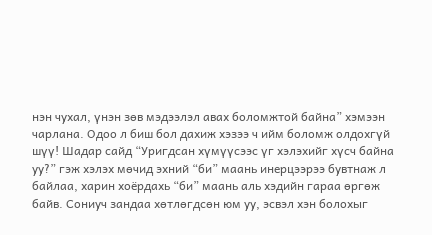нэн чухал, үнэн зөв мэдээлэл авах боломжтой байна” хэмээн чарлана. Одоо л биш бол дахиж хэзээ ч ийм боломж олдохгүй шүү! Шадар сайд “Уригдсан хүмүүсээс үг хэлэхийг хүсч байна уу?” гэж хэлэх мөчид эхний “би” маань инерцээрээ бувтнаж л байлаа, харин хоёрдахь “би” маань аль хэдийн гараа өргөж байв. Сониуч зандаа хөтлөгдсөн юм уу, эсвэл хэн болохыг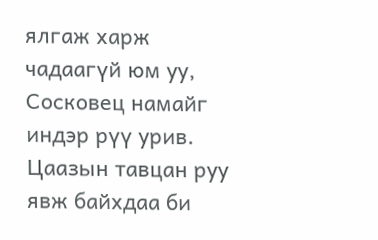ялгаж харж чадаагүй юм уу, Сосковец намайг индэр рүү урив. Цаазын тавцан руу явж байхдаа би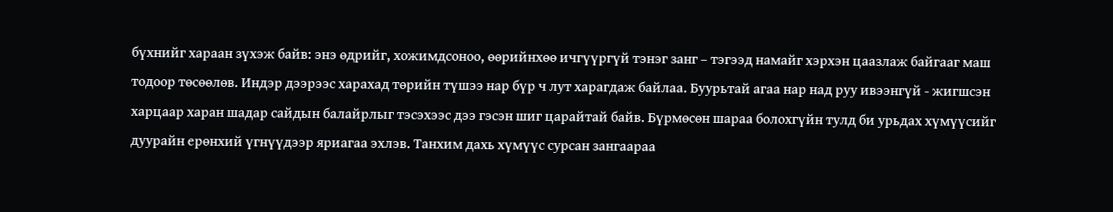бүхнийг хараан зүхэж байв: энэ өдрийг, хожимдсоноо, өөрийнхөө ичгүүргүй тэнэг занг – тэгээд намайг хэрхэн цаазлаж байгааг маш тодоор төсөөлөв. Индэр дээрээс харахад төрийн түшээ нар бүр ч лут харагдаж байлаа. Буурьтай агаа нар над руу ивээнгүй - жигшсэн харцаар харан шадар сайдын балайрлыг тэсэхээс дээ гэсэн шиг царайтай байв. Бүрмөсөн шараа болохгүйн тулд би урьдах хүмүүсийг дуурайн ерөнхий үгнүүдээр яриагаа эхлэв. Танхим дахь хүмүүс сурсан зангаараа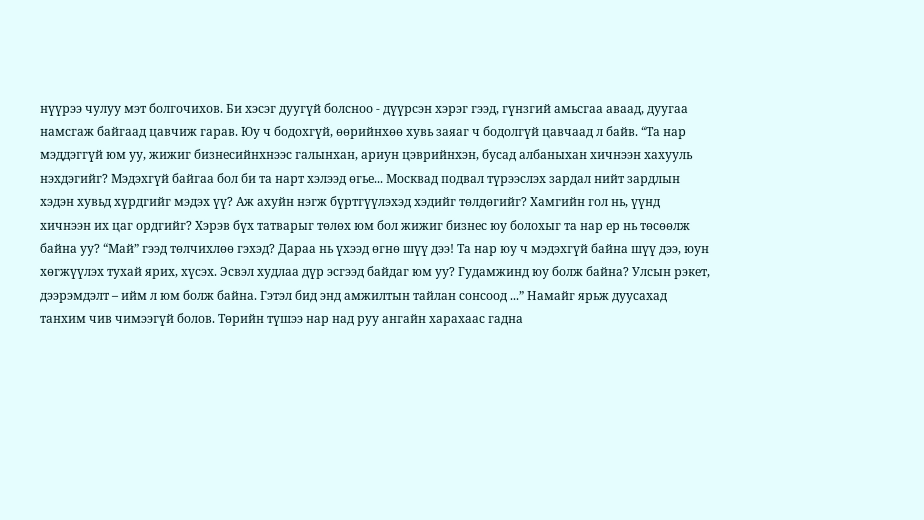нүүрээ чулуу мэт болгочихов. Би хэсэг дуугүй болсноо - дүүрсэн хэрэг гээд, гүнзгий амьсгаа аваад, дуугаа намсгаж байгаад цавчиж гарав. Юу ч бодохгүй, өөрийнхөө хувь заяаг ч бодолгүй цавчаад л байв. “Та нар мэддэггүй юм уу, жижиг бизнесийнхнээс галынхан, ариун цэврийнхэн, бусад албаныхан хичнээн хахууль нэхдэгийг? Мэдэхгүй байгаа бол би та нарт хэлээд өгье... Москвад подвал түрээслэх зардал нийт зардлын хэдэн хувьд хүрдгийг мэдэх үү? Аж ахуйн нэгж бүртгүүлэхэд хэдийг төлдөгийг? Хамгийн гол нь, үүнд хичнээн их цаг ордгийг? Хэрэв бүх татварыг төлөх юм бол жижиг бизнес юу болохыг та нар ер нь төсөөлж байна уу? “Май” гээд төлчихлөө гэхэд? Дараа нь үхээд өгнө шүү дээ! Та нар юу ч мэдэхгүй байна шүү дээ, юун хөгжүүлэх тухай ярих, хүсэх. Эсвэл худлаа дүр эсгээд байдаг юм уу? Гудамжинд юу болж байна? Улсын рэкет, дээрэмдэлт – ийм л юм болж байна. Гэтэл бид энд амжилтын тайлан сонсоод ...” Намайг ярьж дуусахад танхим чив чимээгүй болов. Төрийн түшээ нар над руу ангайн харахаас гадна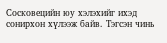Сосковецийн юу хэлэхийг ихэд сонирхон хүлээж байв. Тэгсэн чинь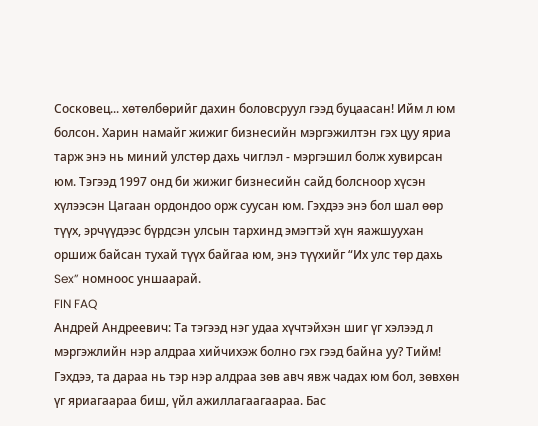Сосковец... хөтөлбөрийг дахин боловсруул гээд буцаасан! Ийм л юм болсон. Харин намайг жижиг бизнесийн мэргэжилтэн гэх цуу яриа тарж энэ нь миний улстөр дахь чиглэл - мэргэшил болж хувирсан юм. Тэгээд 1997 онд би жижиг бизнесийн сайд болсноор хүсэн хүлээсэн Цагаан ордондоо орж суусан юм. Гэхдээ энэ бол шал өөр түүх, эрчүүдээс бүрдсэн улсын тархинд эмэгтэй хүн яажшуухан оршиж байсан тухай түүх байгаа юм, энэ түүхийг “Их улс төр дахь Sex” номноос уншаарай.
FIN FAQ
Андрей Андреевич: Та тэгээд нэг удаа хүчтэйхэн шиг үг хэлээд л мэргэжлийн нэр алдраа хийчихэж болно гэх гээд байна уу? Тийм! Гэхдээ, та дараа нь тэр нэр алдраа зөв авч явж чадах юм бол, зөвхөн үг яриагаараа биш, үйл ажиллагаагаараа. Бас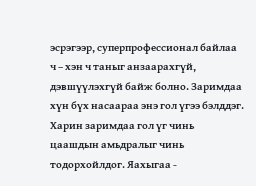эсрэгээр, суперпрофессионал байлаа ч – хэн ч таныг анзаарахгүй, дэвшүүлэхгүй байж болно. Заримдаа хүн бүх насаараа энэ гол үгээ бэлддэг. Харин заримдаа гол үг чинь цаашдын амьдралыг чинь тодорхойлдог. Яахыгаа -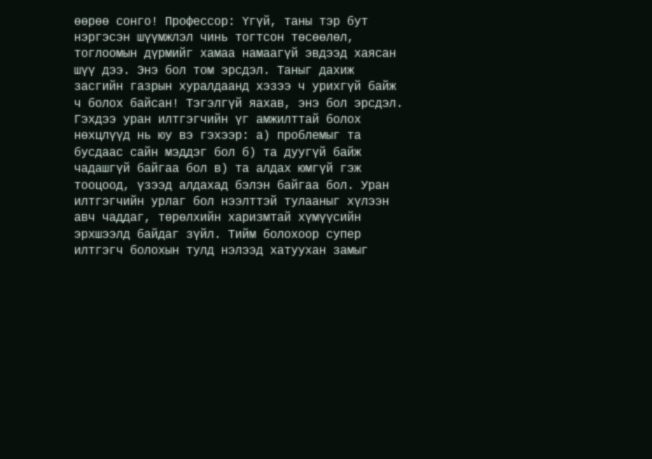өөрөө сонго! Профессор: Үгүй, таны тэр бут нэргэсэн шүүмжлэл чинь тогтсон төсөөлөл, тоглоомын дүрмийг хамаа намаагүй эвдээд хаясан шүү дээ. Энэ бол том эрсдэл. Таныг дахиж засгийн газрын хуралдаанд хэзээ ч урихгүй байж ч болох байсан! Тэгэлгүй яахав, энэ бол эрсдэл. Гэхдээ уран илтгэгчийн үг амжилттай болох нөхцлүүд нь юу вэ гэхээр: а) проблемыг та бусдаас сайн мэддэг бол б) та дуугүй байж чадашгүй байгаа бол в) та алдах юмгүй гэж тооцоод, үзээд алдахад бэлэн байгаа бол. Уран илтгэгчийн урлаг бол нээлттэй тулааныг хүлээн авч чаддаг, төрөлхийн харизмтай хүмүүсийн эрхшээлд байдаг зүйл. Тийм болохоор супер илтгэгч болохын тулд нэлээд хатуухан замыг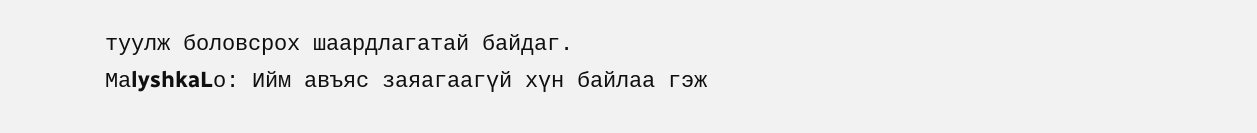туулж боловсрох шаардлагатай байдаг.
МаlyshkaLо: Ийм авъяс заяагаагүй хүн байлаа гэж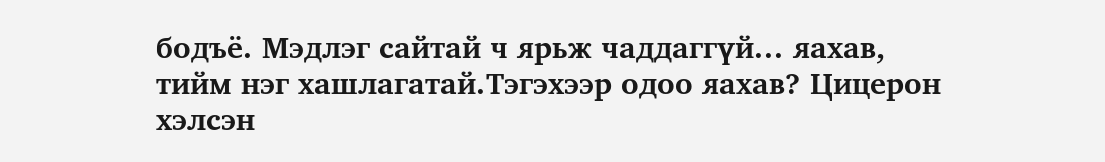бодъё. Мэдлэг сайтай ч ярьж чаддаггүй... яахав, тийм нэг хашлагатай.Тэгэхээр одоо яахав? Цицерон хэлсэн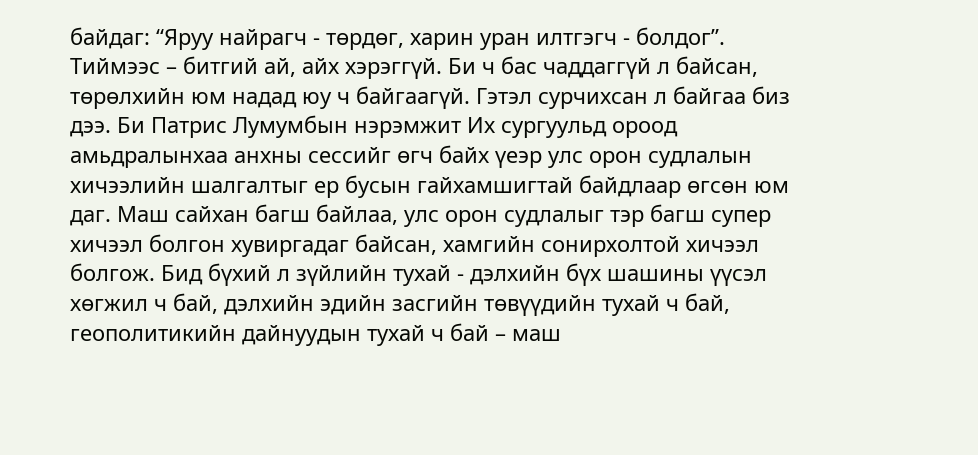байдаг: “Яруу найрагч - төрдөг, харин уран илтгэгч - болдог”. Тиймээс – битгий ай, айх хэрэггүй. Би ч бас чаддаггүй л байсан, төрөлхийн юм надад юу ч байгаагүй. Гэтэл сурчихсан л байгаа биз дээ. Би Патрис Лумумбын нэрэмжит Их сургуульд ороод амьдралынхаа анхны сессийг өгч байх үеэр улс орон судлалын хичээлийн шалгалтыг ер бусын гайхамшигтай байдлаар өгсөн юм даг. Маш сайхан багш байлаа, улс орон судлалыг тэр багш супер хичээл болгон хувиргадаг байсан, хамгийн сонирхолтой хичээл болгож. Бид бүхий л зүйлийн тухай - дэлхийн бүх шашины үүсэл хөгжил ч бай, дэлхийн эдийн засгийн төвүүдийн тухай ч бай, геополитикийн дайнуудын тухай ч бай – маш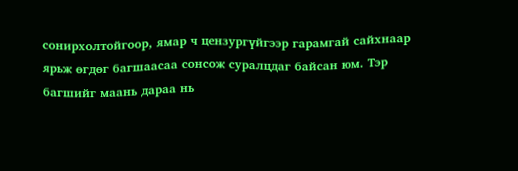сонирхолтойгоор, ямар ч цензургүйгээр гарамгай сайхнаар ярьж өгдөг багшаасаа сонсож суралцдаг байсан юм. Тэр багшийг маань дараа нь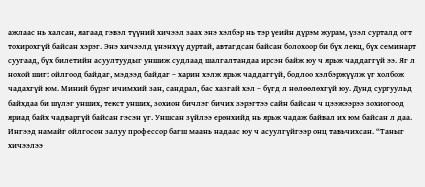ажлаас нь халсан, яагаад гэвэл түүний хичээл заах энэ хэлбэр нь тэр үеийн дүрэм журам, үзэл сурталд огт тохирохгүй байсан хэрэг. Энэ хичээлд үнэнхүү дуртай, автагдсан байсан болохоор би бүх лекц, бүх семинарт суугаад, бүх билетийн асуултуудыг уншиж судлаад шалгалтандаа ирсэн байж юу ч ярьж чаддаггүй ээ. Яг л нохой шиг: ойлгоод байдаг, мэдээд байдаг – харин хэлж ярьж чаддаггүй, бодлоо хэлбэржүүлж үг холбож чадахгүй юм. Миний бүрэг ичимхий зан, сандрал, бас хазгай хэл – бүгд л нөлөөлөхгүй юу. Дунд сургуульд байхдаа би шүлэг унших, текст унших, зохион бичлэг бичих зэрэгтээ сайн байсан ч цээжээрээ зохиогоод яриад байх чадваргүй байсан гэсэн үг. Уншсан зүйлээ ерөнхийд нь ярьж чадаж байвал их юм байсан л даа. Ингээд намайг ойлгосон залуу профессор багш маань надаас юу ч асуулгүйгээр онц тавьчихсан. “Таныг хичээлээ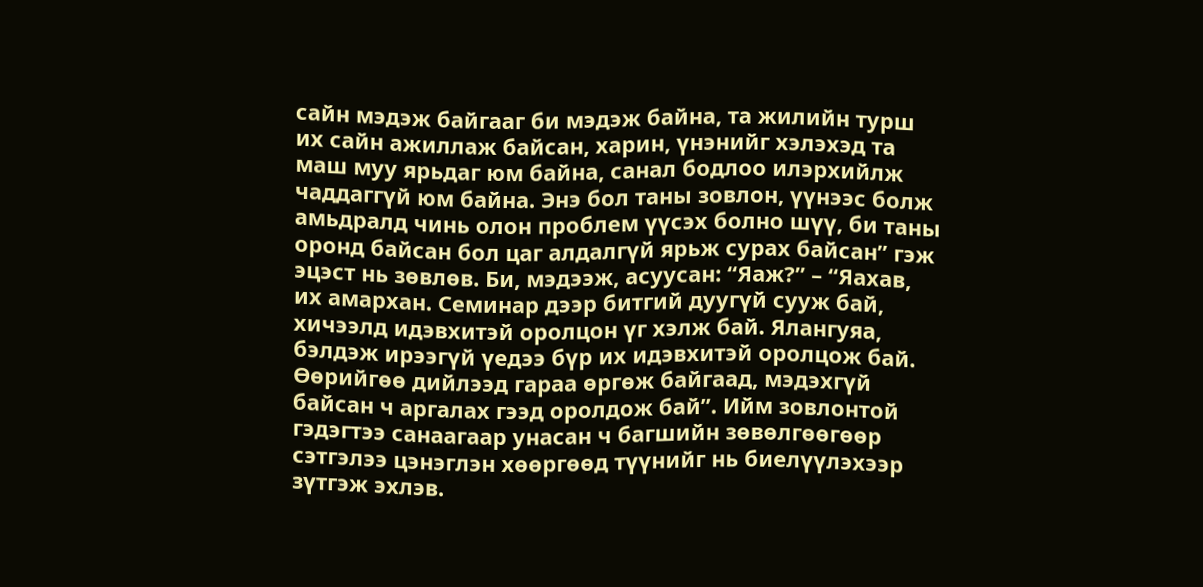сайн мэдэж байгааг би мэдэж байна, та жилийн турш их сайн ажиллаж байсан, харин, үнэнийг хэлэхэд та маш муу ярьдаг юм байна, санал бодлоо илэрхийлж чаддаггүй юм байна. Энэ бол таны зовлон, үүнээс болж амьдралд чинь олон проблем үүсэх болно шүү, би таны оронд байсан бол цаг алдалгүй ярьж сурах байсан” гэж эцэст нь зөвлөв. Би, мэдээж, асуусан: “Яаж?” – “Яахав, их амархан. Семинар дээр битгий дуугүй сууж бай, хичээлд идэвхитэй оролцон үг хэлж бай. Ялангуяа, бэлдэж ирээгүй үедээ бүр их идэвхитэй оролцож бай. Өөрийгөө дийлээд гараа өргөж байгаад, мэдэхгүй байсан ч аргалах гээд оролдож бай”. Ийм зовлонтой гэдэгтээ санаагаар унасан ч багшийн зөвөлгөөгөөр сэтгэлээ цэнэглэн хөөргөөд түүнийг нь биелүүлэхээр зүтгэж эхлэв.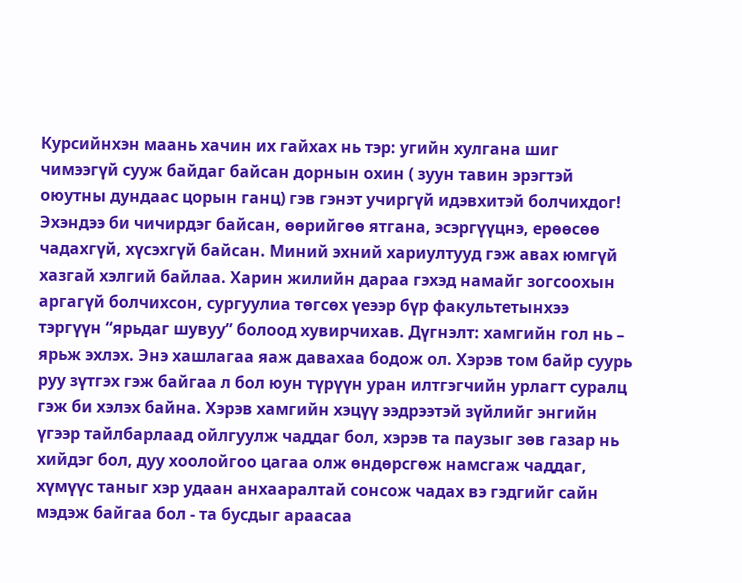Курсийнхэн маань хачин их гайхах нь тэр: угийн хулгана шиг чимээгүй сууж байдаг байсан дорнын охин ( зуун тавин эрэгтэй оюутны дундаас цорын ганц) гэв гэнэт учиргүй идэвхитэй болчихдог! Эхэндээ би чичирдэг байсан, өөрийгөө ятгана, эсэргүүцнэ, ерөөсөө чадахгүй, хүсэхгүй байсан. Миний эхний хариултууд гэж авах юмгүй хазгай хэлгий байлаа. Харин жилийн дараа гэхэд намайг зогсоохын аргагүй болчихсон, сургуулиа төгсөх үеээр бүр факультетынхээ тэргүүн “ярьдаг шувуу” болоод хувирчихав. Дүгнэлт: хамгийн гол нь – ярьж эхлэх. Энэ хашлагаа яаж давахаа бодож ол. Хэрэв том байр суурь руу зүтгэх гэж байгаа л бол юун түрүүн уран илтгэгчийн урлагт суралц гэж би хэлэх байна. Хэрэв хамгийн хэцүү ээдрээтэй зүйлийг энгийн үгээр тайлбарлаад ойлгуулж чаддаг бол, хэрэв та паузыг зөв газар нь хийдэг бол, дуу хоолойгоо цагаа олж өндөрсгөж намсгаж чаддаг, хүмүүс таныг хэр удаан анхааралтай сонсож чадах вэ гэдгийг сайн мэдэж байгаа бол - та бусдыг араасаа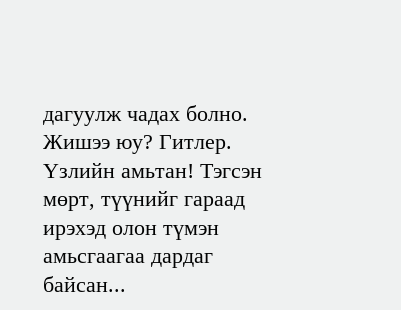дагуулж чадах болно. Жишээ юу? Гитлер. Үзлийн амьтан! Тэгсэн мөрт, түүнийг гараад ирэхэд олон түмэн амьсгаагаа дардаг байсан...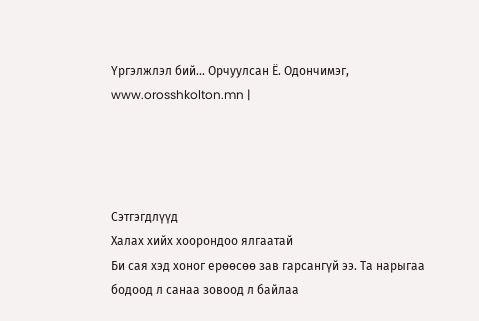Үргэлжлэл бий... Орчуулсан Ё. Одончимэг, www.orosshkolton.mn |




Сэтгэгдлүүд
Халах хийх хоорондоо ялгаатай
Би сая хэд хоног ерөөсөө зав гарсангүй ээ. Та нарыгаа бодоод л санаа зовоод л байлаа